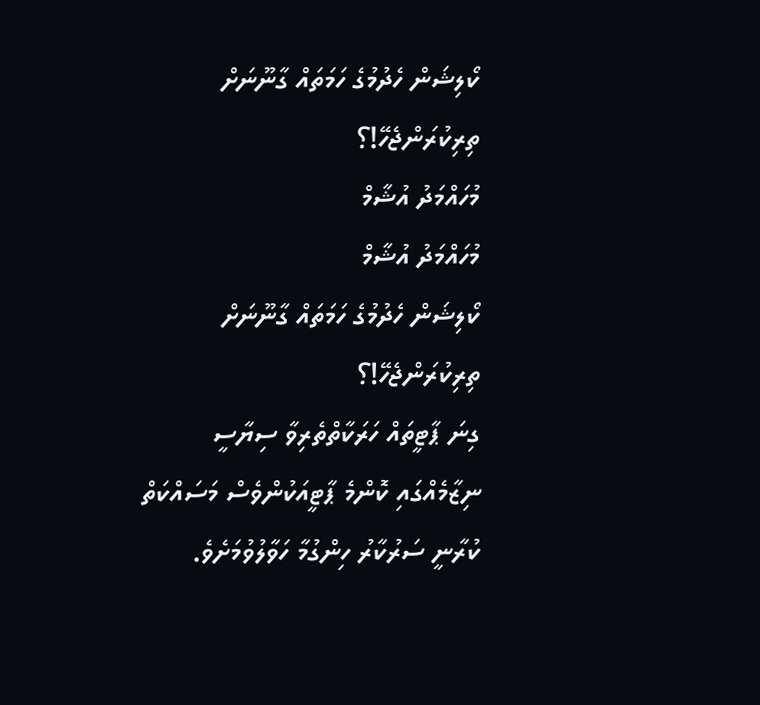ކޯލިޝަން ހެދުމުގެ ހަމަތައް ގާނޫނަށް ތިރިކުރަންޖެހޭ!؟
މުހައްމަދު އުޝާމް
މުހައްމަދު އުޝާމް
ކޯލިޝަން ހެދުމުގެ ހަމަތައް ގާނޫނަށް ތިރިކުރަންޖެހޭ!؟
ގިނަ ޕާޓީތައް ހަރަކާތްތެރިވާ ސިޔާސީ ނިޒާމެއްގައި ކޮންމެ ޕާޓީއަކުންވެސް މަސައްކަތް ކުރާނީ ސަރުކާރު ހިންގުމާ ހަވާލުވުމަށެވެ.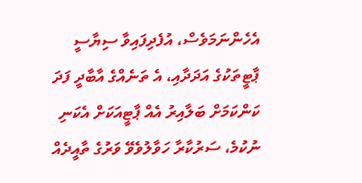އެހެންނަމަވެސް، އުފެދިފައިވާ ސިޔާސީ ޕާޓީތަކުގެ އަދަދާއި، އެ ތަނެއްގެ އާބާދީ ފަދަ ކަންކަމަށް ބަލާއިރު އެއް ޕާޓީއަކަށް އެކަނި ނުކުމެ، ސަރުކާރާ ހަވާލުވެވޭ ވަރުގެ ތާއީދެއް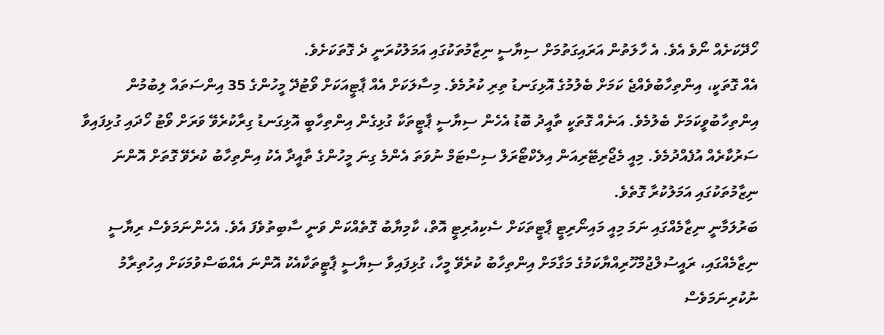ހޯދޭކަށެއް ނޯވެ އެވެ. އެ ހާލަތުން އަރައިގަތުމަށް ސިޔާސީ ނިޒާމުތަކުގައި އަމަލުކުރަނީ ދެ ގޮތަކަށެވެ.
އެއް ގޮތަކީ، އިންތިހާބުވެއްޖެ ކަމަށް ބެލުމުގެ އޮޅިގަނޑު ތިރި ކުރުމެވެ. މިސާލަކަށް އެއް ޕާޓީއަކަށް ވޯޓުދޭ މީހުންގެ 35 އިންސަތައް ލިބުމުން އިންތިހާބުވީކަމަށް ބެލުމެވެ. އަނެއް ގޮތަކީ ތާއީދު ބޮޑު އެހެން ސިޔާސީ ޕާޓީތަކާ ގުޅިގެން އިންތިހާބީ އޮޅިގަނޑު ގިރާކުރެވޭ ވަރަށް ވޯޓު ހޯދައި ގުޅިފައިވާ ސަރުކާރެއް އުފެއްދުމެވެ. މިއީ މެޖޯރިޓޭރިއަން އިލެކްޓޯރަލް ސިސްޓަމް ނުވަތަ އެންމެ ގިނަ މީހުންގެ ތާއީދާ އެކު އިންތިހާބު ކުރެވޭ ގޮތަށް އޮންނަ ނިޒާމުތަކުގައި އަމަލުކުރާ ގޮތެވެ.
ބަރުލަމާނީ ނިޒާމެއްގައި ނަމަ މިއީ މައިނޯރިޓީ ޕާޓީތަކަށް ސެކިއުރިޓީ އޮތް، ކާމިޔާބު ގޮތެއްކަން ވަނީ ސާބިތުވެފަ އެވެ. އެހެންނަމަވެސް ރިޔާސީ ނިޒާމެއްގައި، ރައީސުލްޖުމްހޫރިއްޔާކަމުގެ މަގާމަށް އިންތިހާބު ކުރެވޭ މީހާ، ގުޅިފައިވާ ސިޔާސީ ޕާޓީތަކާއެކު އޮންނަ އެއްބަސްވުމަކަށް އިހުތިރާމު ނުކުރިނަމަވެސް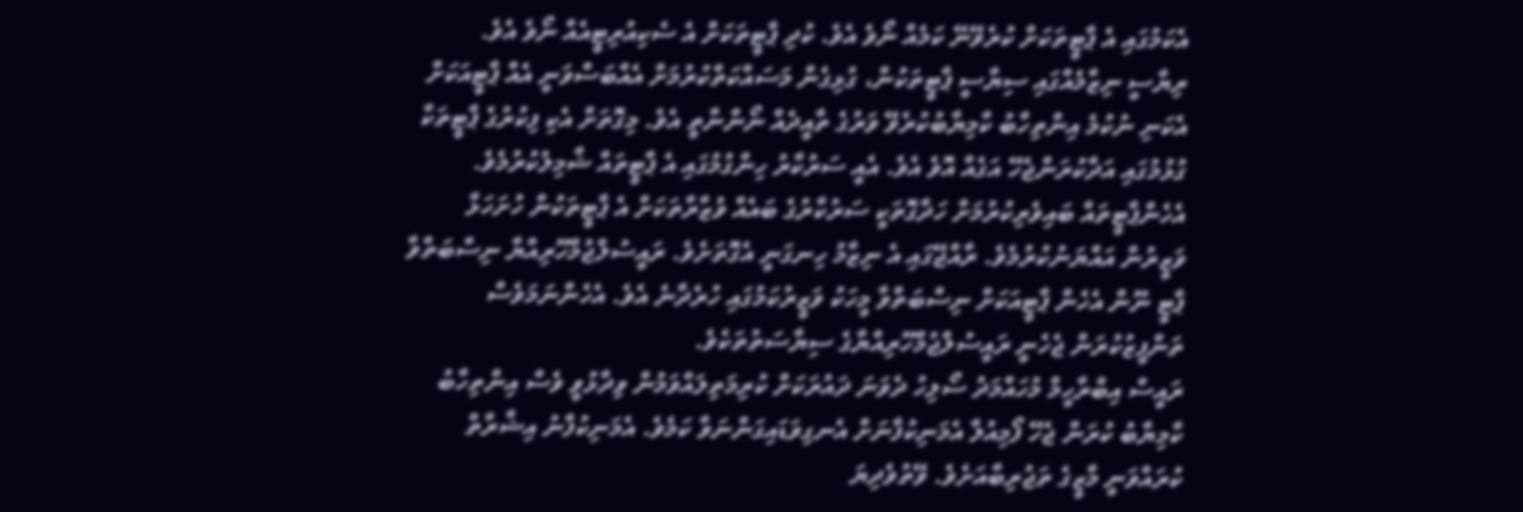އެކަމުގައި އެ ޕާޓީތަކަށް ކުރެވޭނޭ ކަމެއް ނޯވެ އެވެ. ކުދި ޕާޓީތަކަށް އެ ސެކިއުރިޓީއެއް ނޯވެ އެވެ.
ރިޔާސީ ނިޒާމެއްގައި ސިޔާސީ ޕާޓީތަކުން، ގުޅިގެން މަސައްކަތްކުރުމަށް އެއްބަސްވަނީ އެއް ޕާޓީއަކަށް އެކަނި ނުކުމެ އިންތިހާބު ކާމިޔާބުކުރެވޭ ވަރުގެ ތާއީދެއް ނޯންނާތީ އެވެ. މިގޮތަށް އެކި ފިކުރުގެ ޕާޓީތަކާ ގުޅުމުގައި އަދާކުރަންޖެހޭ އަގެއް އޮވެ އެވެ. އެއީ ސަރުކާރު ހިންގުމުގައި އެ ޕާޓީތައް ޝާމިލުކުރުމެވެ. އެހެންޕާޓީތައް ބައިވެރިކުރުމަށް ހަދާގޮތަކީ ސަރުކާރުގެ ބައެއް ވުޒާރާތަކަށް އެ ޕާޓީތަކުން ހުށަހަޅާ ވަޒީރުން އައްޔަނުކުރުމެވެ. ރާއްޖޭގައި އެ ނިޒާމު ހިނގަނީ އެގޮތަށެވެ. ރައީސުލްޖުމްހޫރިއްޔާ ނިސްބަތްވާ ޕާޓީ ނޫން އެހެން ޕާޓީއަކަށް ނިސްބަތްވާ މީހަކު ވަޒީރުކަމުގައި ހުރެދާނެ އެވެ. އެހެންނަމަވެސް ތަންފީޒުކުރަން ޖެހެނީ ރައީސުލްޖުމްހޫރިއްޔާގެ ސިޔާސަތުތަކެވެ.
ރައީސް އިބްރާހީމް މުހައްމަދު ސޯލިހު ދެވަނަ ދައުރަކަށް ކުރިމަތިލައްވަމުން ވިދާޅުވީ ވެސް އިންތިހާބު ކާމިޔާބު ކުރަން ޖެހޭ ފޯމިއުލާ އެމަނިކުފާނަށް އެނގިވަޑައިގަންނަވާ ކަމެވެ. އެމަނިކުފާނު އިޝާރާތް ކުރައްވަނީ މާޒީގެ ތަޖުރިބާއަށެވެ. ވޭތުވެދިޔަ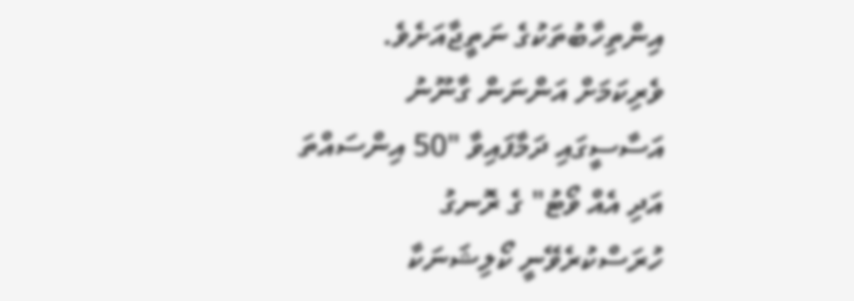އިންތިހާބުތަކުގެ ނަތީޖާއަށެވެ. ވެރިކަމަށް އަންނަން ގާނޫނު އަސާސީގައި ދަމާފައިވާ "50 އިންސައްތަ އަދި އެއް ވޯޓު" ގެ ރޮނގު ހުރަސްކުރެވޭނީ ކޯލިޝަނަކާ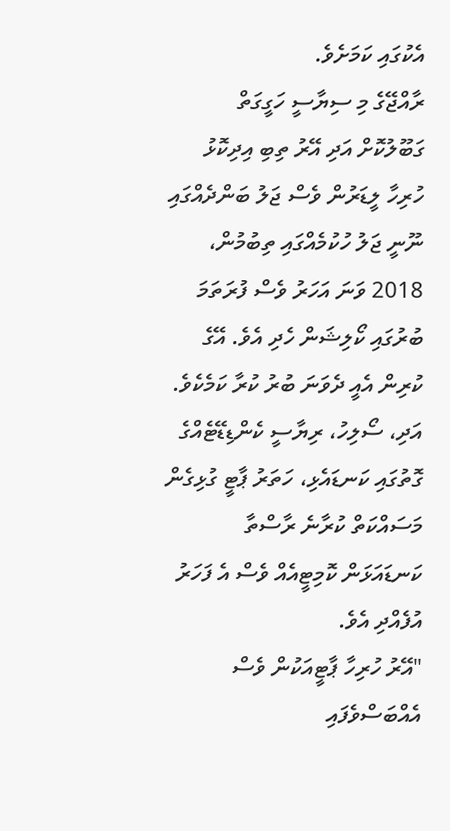އެކުގައި ކަމަށެވެ.
ރާއްޖޭގެ މި ސިޔާސީ ހަގީގަތް ގަބޫލުކޮށް އަދި އޭރު ތިބި އިދިކޮޅު ހުރިހާ ލީޑަރުން ވެސް ޖަލު ބަންދެއްގައި ނޫނީ ޖަލު ހުކުމެއްގައި ތިބުމުން، 2018 ވަނަ އަހަރު ވެސް ފުރަތަމަ ބުރުގައި ކޯލިޝަން ހެދި އެވެ. އޭގެ ކުރިން އެއީ ދެވަނަ ބުރު ކުރާ ކަމެކެވެ. އަދި، ސޯލިހު، ރިޔާސީ ކެންޑިޑޭޓެއްގެ ގޮތުގައި ކަނޑައެޅި، ހަތަރު ޕާޓީ ގުޅިގެން މަސައްކަތް ކުރާނެ ރާސްތާ ކަނޑައަޅަން ކޮމިޓީއެއް ވެސް އެ ފަހަރު އުފެއްދި އެވެ.
"އޭރު ހުރިހާ ޕާޓީއަކުން ވެސް އެއްބަސްވެފައި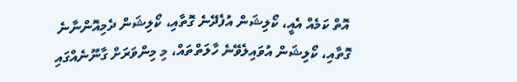އޮތް ކަމެއް އެއީ، ކޯލިޝަން އުފެދޭނެ ގޮތާއި، ކޯލިޝަން ދެމިއޮންނާނެ ގޮތާއި، ކޯލިޝަން އުވައިލެވޭނެ ހާލަތްތައް، މި މިންވަރަށް ގާނޫނެއްގައި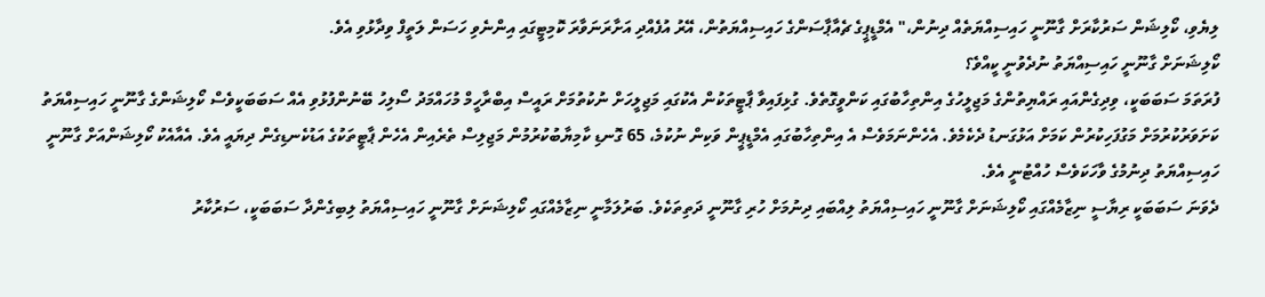ލިޔެވި، ކޯލިޝަން ސަރުކާރަށް ގާނޫނީ ހައިސިއްޔަތެއް ދިނުން،" އެމްޑީޕީގެ ޗެއާޕާސަންގެ ހައިސިއްޔަތުން، އޭރު އުފެއްދި އަށާރަނަވާރަ ކޮމިޓީގައި އިންނެވި ހަސަން ލަތީފް ވިދާޅުވި އެވެ.
ކޯލިޝަނަށް ގާނޫނީ ހައިސިއްޔަތު ނުދެވުނީ ކީއްވެ؟
ފުރަތަމަ ސަބަބަކީ، ވިދިގެންއައި ރައްޔިތުންގެ މަޖިލީހުގެ އިންތިހާބުގައި ކަންވީގޮތެވެ. ގުޅިފައިވާ ޕާޓީތަކުން އެކުގައި މަޖިލީހަށް ނުކުތުމަށް ރައީސް އިބްރާހީމް މުހައްމަދު ސޯލިހު ބޭނުންފުޅުވި އެއް ސަބަބަކީވެސް ކޯލިޝަންގެ ގާނޫނީ ހައިސިއްޔަތު ކަށަވަރުކުރުމަށް މަގުފަހިކުރުން ކަމަށް އަޅުގަނޑު ދެކެމެވެ. އެހެންނަމަވެސް އެ އިންތިހާބުގައި އެމްޑީޕީން ވަކިން ނުކުމެ، 65 ގޮނޑި ކާމިޔާބުކުރުމުން މަޖިލިސް ތެރެއިން އެހެން ޕާޓީތަކުގެ އަޑުކެނޑިގެން ދިޔައީ އެވެ. އެއާއެކު ކޯލިޝަންއަށް ގާނޫނީ ހައިސިއްޔަތު ދިނުމުގެ ވާހަކަވެސް ހުއްޓުނީ އެވެ.
ދެވަނަ ސަބަބަކީ ރިޔާސީ ނިޒާމެއްގައި ކޯލިޝަނަށް ގާނޫނީ ހައިސިއްޔަތު ލިއްބައި ދިނުމަށް ހުރި ގާނޫނީ ދަތިތަކެވެ. ބަރުލަމާނީ ނިޒާމެއްގައި ކޯލިޝަނަށް ގާނޫނީ ހައިސިއްޔަތު ލިބިގެންދާ ސަބަބަކީ، ސަރުކާރު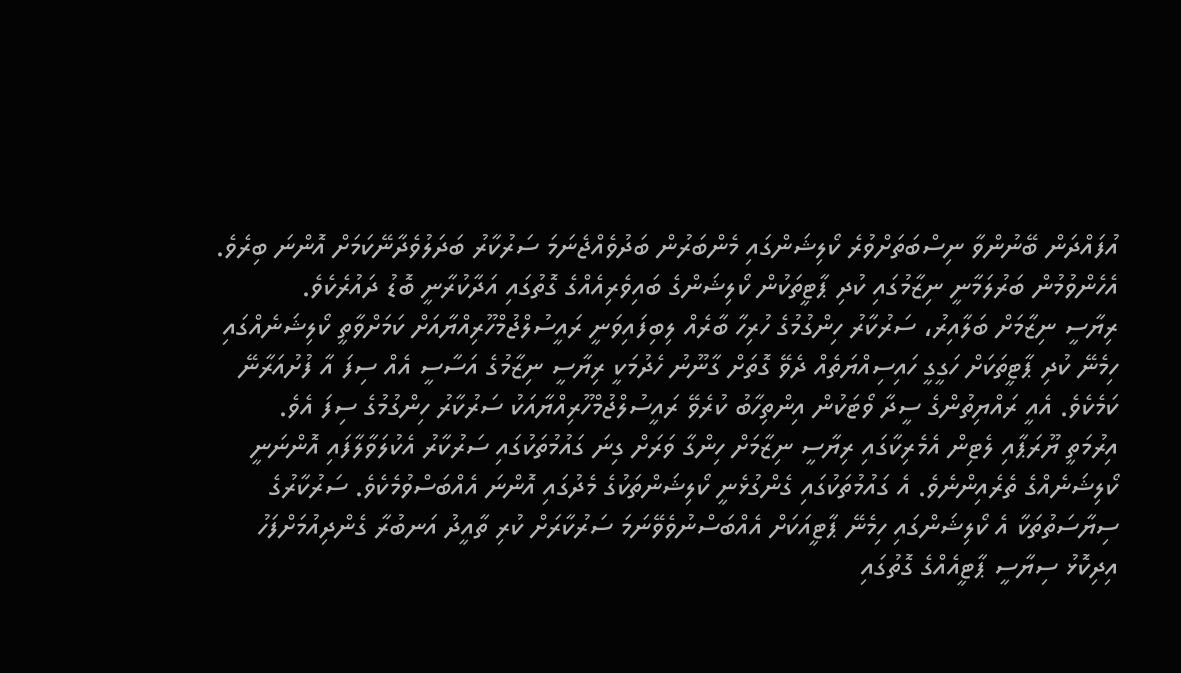އުފައްދަން ބޭނުންވާ ނިސްބަތަށްވުރެ ކޯލިޝަންގައި މެންބަރުން ބަދުވެއްޖެނަމަ ސަރުކާރު ބަދަލުވެދާނޭކަމަށް އޮންނަ ބިރެވެ. އެހެންވުމުން ބަރުލަމާނީ ނިޒާމުގައި ކުދި ޕާޓީތަކުން ކޯލިޝަންގެ ބައިވެރިއެއްގެ ގޮތުގައި އަދާކުރާނީ ބޮޑު ދައުރެކެވެ.
ރިޔާސީ ނިޒާމަށް ބަލާއިރު، ސަރުކާރު ހިންގުމުގެ ހުރިހާ ބާރެއް ލިބިފައިވަނީ ރައީސުލްޖުމްހޫރިއްޔާއަށް ކަމަށްވާތީ ކޯލިޝަނެއްގައި ހިމެނޭ ކުދި ޕާޓީތަކަށް ހަގީގީ ހައިސިއްޔަތެއް ދެވޭ ގޮތަށް ގާނޫނު ހެދުމަކީ ރިޔާސީ ނިޒާމުގެ އަސާސީ އެއް ސިފަ އާ ފުށުއަރާނޭ ކަމެކެވެ. އެއީ ރައްޔިތުންގެ ސީދާ ވޯޓަކުން އިންތިހާބު ކުރެވޭ ރައީސުލްޖުމްހޫރިއްޔާއަކު ސަރުކާރު ހިންގުމުގެ ސިފަ އެވެ.
އިރުމަތީ ޔޫރަޕާއި ލެޓިން އެމެރިކާގައި ރިޔާސީ ނިޒާމަށް ހިންގާ ވަރަށް ގިނަ ގައުމުތަކުގައި ސަރުކާރު އެކުލަވާލާފައި އޮންނަނީ ކޯލިޝަނެއްގެ ތެރެއިންނެވެ. އެ ގައުމުތަކުގައި ގެންގުޅެނީ ކޯލިޝަންތަކުގެ މެދުގައި އޮންނަ އެއްބަސްވުމެކެވެ. ސަރުކާރުގެ ސިޔާސަތުތަކާ އެ ކޯލިޝަންގައި ހިމެނޭ ޕާޓީއަކަށް އެއްބަސްނުވެވޭނަމަ ސަރުކާރަށް ކުރި ތާއީދު އަނބުރާ ގެންދިއުމަށްފަހު އިދިކޮޅު ސިޔާސީ ޕާޓީއެއްގެ ގޮތުގައި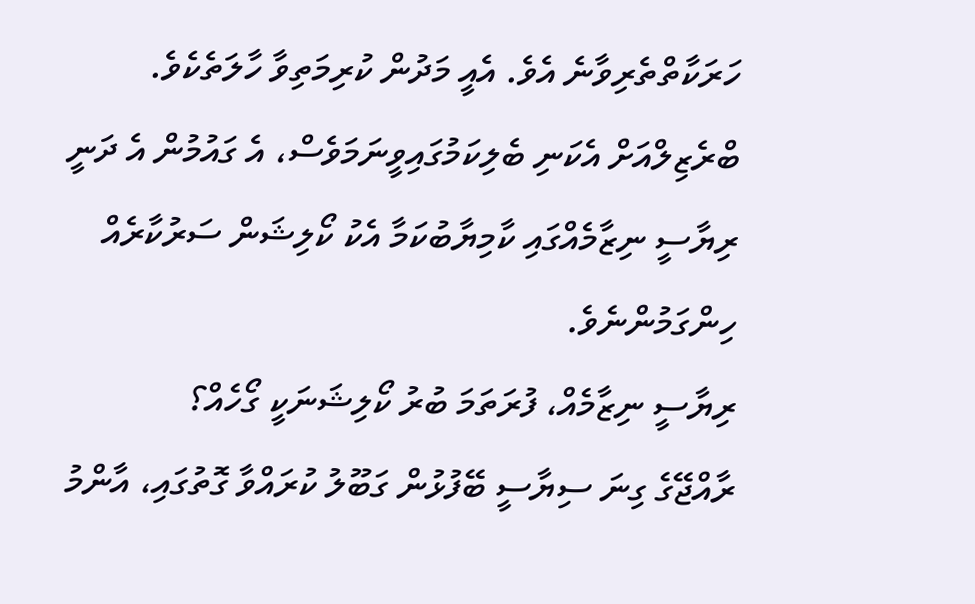ހަރަކާތްތެރިވާނެ އެވެ. އެއީ މަދުން ކުރިމަތިވާ ހާލަތެކެވެ. ބްރެޒިލްއަށް އެކަނި ބެލިކަމުގައިވީނަމަވެސް، އެ ގައުމުން އެ ދަނީ ރިޔާސީ ނިޒާމެއްގައި ކާމިޔާބުކަމާ އެކު ކޯލިޝަން ސަރުކާރެއް ހިންގަމުންނެވެ.
ރިޔާސީ ނިޒާމެއް، ފުރަތަމަ ބުރު ކޯލިޝަނަކީ ގޯހެއް؟
ރާއްޖޭގެ ގިނަ ސިޔާސީ ބޭފުޅުން ގަބޫލު ކުރައްވާ ގޮތުގައި، އާންމު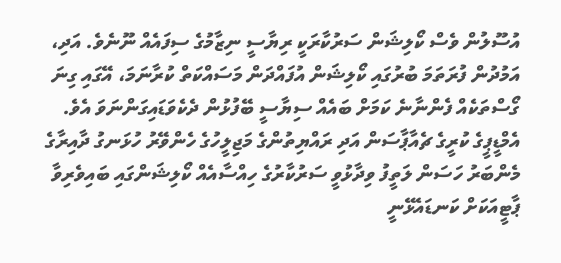އުސޫލުން ވެސް ކޯލިޝަން ސަރުކާރަކީ ރިޔާސީ ނިޒާމުގެ ސިފައެއް ނޫނެވެ. އަދި، އަމުދުން ފުރަތަމަ ބުރުގައި ކޯލިޝަން އުފައްދަން މަސައްކަތް ކުރާނަމަ، އޭގައި ގިނަ ގޯސްތަކެއް ފެންނާނެ ކަމަށް ބައެއް ސިޔާސީ ބޭފުޅުން ދެކެވަޑައިގަންނަވަ އެވެ.
އެމްޑީޕީގެ ކުރީގެ ޗެއާޕާސަން އަދި ރައްޔިތުންގެ މަޖިލީހުގެ ހެންވޭރު ހުޅަނގު ދާއިރާގެ މެންބަރު ހަސަން ލަތީފު ވިދާޅުވީ ސަރުކާރުގެ ހިއްސާއެއް ކޯލިޝަންގައި ބައިވެރިވާ ޕާޓީއަކަށް ކަނޑައެޅޭނީ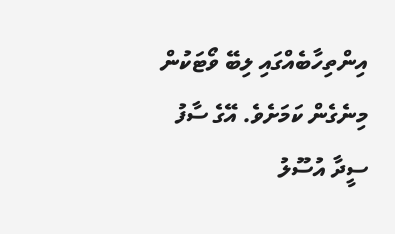އިންތިހާބެއްގައި ލިބޭ ވޯޓަކުން މިނެގެން ކަމަށެވެ. އޭގެ ސާފު ސީދާ އުސޫލު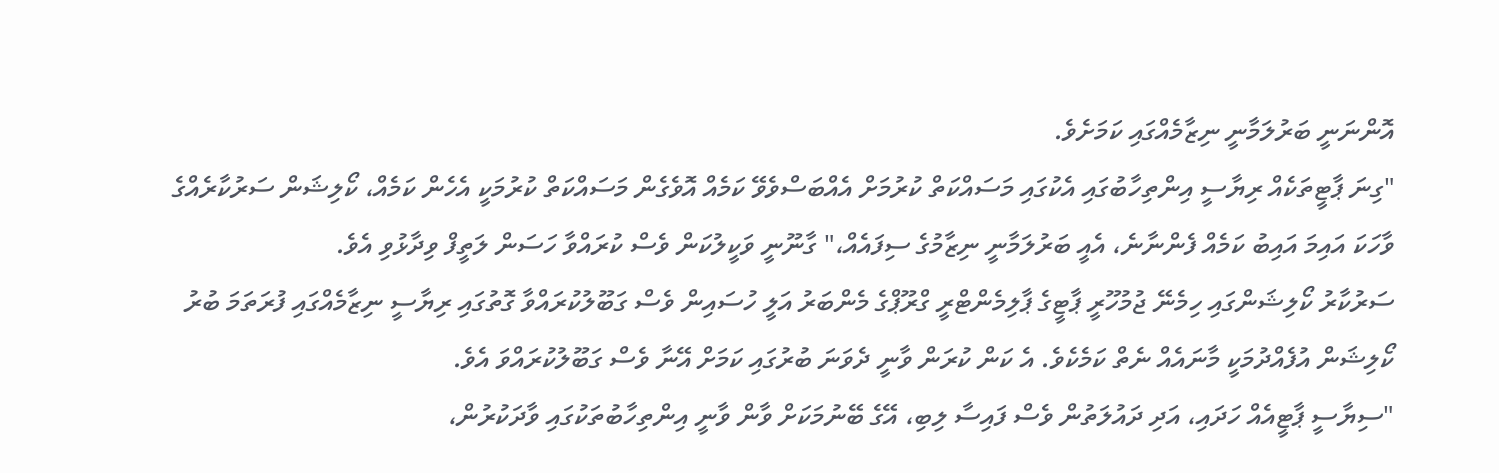އޮންނަނީ ބަރުލަމާނީ ނިޒާމެއްގައި ކަމަށެވެ.
"ގިނަ ޕާޓީތަކެއް ރިޔާސީ އިންތިހާބުގައި އެކުގައި މަސައްކަތް ކުރުމަށް އެއްބަސްވެވޭ ކަމެއް އޮވެގެން މަސައްކަތް ކުރުމަކީ އެހެން ކަމެއް، ކޯލިޝަން ސަރުކާރެއްގެ ވާހަކަ އައިމަ އައިބު ކަމެއް ފެންނާނެ، އެއީ ބަރުލަމާނީ ނިޒާމުގެ ސިފައެއް،" ގާނޫނީ ވަކީލުކަން ވެސް ކުރައްވާ ހަސަން ލަތީފް ވިދާޅުވި އެވެ.
ސަރުކާރު ކޯލިޝަންގައި ހިމެނޭ ޖުމުހޫރީ ޕާޓީގެ ޕާލިމެންޓްރީ ގްރޫޕްގެ މެންބަރު އަލީ ހުސައިން ވެސް ގަބޫލުކުރައްވާ ގޮތުގައި ރިޔާސީ ނިޒާމެއްގައި ފުރަތަމަ ބުރު ކޯލިޝަން އުފެއްދުމަކީ މާނައެއް ނެތް ކަމެކެވެ. އެ ކަން ކުރަން ވާނީ ދެވަނަ ބުރުގައި ކަމަށް އޭނާ ވެސް ގަބޫލުކުރައްވަ އެވެ.
"ސިޔާސީ ޕާޓީއެއް ހަދައި، އަދި ދައުލަތުން ވެސް ފައިސާ ލިބި، އޭގެ ބޭނުމަކަށް ވާން ވާނީ އިންތިހާބުތަކުގައި ވާދަކުރުން،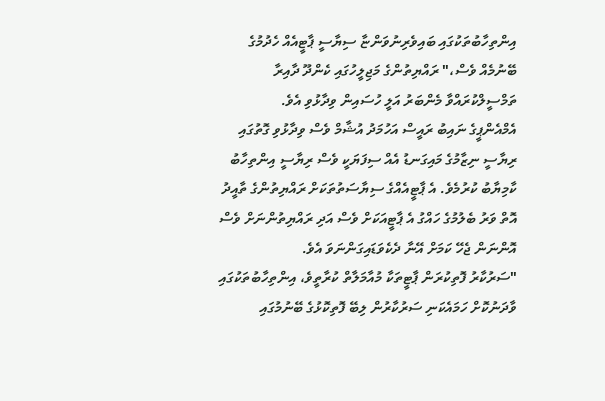އިންތިހާބުތަކުގައި ބައިވެރިނުވަންޏާ ސިޔާސީ ޕާޓީއެއް ހެދުމުގެ ބޭނުމެއް ވެސް،" ރައްޔިތުންގެ މަޖިލީހުގައި ކެންދޫ ދާއިރާ ތަމްސީލްކުރައްވާ މެންބަރު އަލީ ހުސައިން ވިދާޅުވި އެވެ.
އެމްއެންޕީގެ ނައިބު ރައީސް އަހުމަދު އުޝާމް ވެސް ވިދާޅުވި ގޮތުގައި ރިޔާސީ ނިޒާމުގެ މައިގަނޑު އެއް ސިފަޔަކީ ވެސް ރިޔާސީ އިންތިހާބު ކާމިޔާބު ކުރުމެވެ. އެ ޕާޓީއެއްގެ ސިޔާސަތުތަކަށް ރައްޔިތުންގެ ތާއީދު އޮތް ވަރު ބެލުމުގެ ހައްގު އެ ޕާޓީއަކަށް ވެސް އަދި ރައްޔިތުންނަށް ވެސް އޮންނަން ޖެހޭ ކަމަށް އޭނާ ދެކެވަޑައިގަންނަވަ އެވެ.
"ސަރުކާރު ފޮތިކުރަން ޕާޓީތަކާ މުއާމަލާތް ކުރާތީވެ، އިންތިހާބުތަކުގައި ވާދަނުކޮށް ހަމައެކަނި ސަރުކާރުން ލިބޭ ފޮތިކޮޅުގެ ބޭނުމުގައި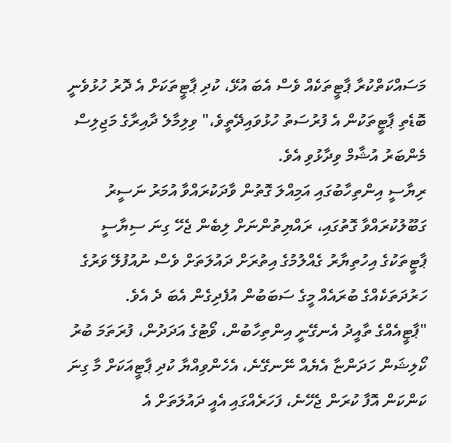މަސައްކަތްކުރާ ޕާޓީތަކެއް ވެސް އެބަ އުޅޭ، ކުދި ޕާޓީތަކަށް އެ ދޮރު ހުޅުވެނީ ބޮޑެތި ޕާޓީތަކުން އެ ފުރުސަތު ހުޅުވައިދޭތީވެ،" ވިލިމާލެ ދާއިރާގެ މަޖިލިސް މެންބަރު އުޝާމް ވިދާޅުވި އެވެ.
ރިޔާސީ އިންތިހާބުގައި އަމިއްލަ ގޮތުން ވާދަކުރައްވާ އުމަރު ނަސީރު ގަބޫލުކުރައްވާ ގޮތުގައި، ރައްޔިތުންނަށް ލިބެން ޖެހޭ ގިނަ ސިޔާސީ ޕާޓީތަކުގެ އިހުތިޔާރު ގެއްލުމުގެ އިތުރަށް ދައުލަތަށް ވެސް ނުއުފުލޭ ވަރުގެ ހަރުދަތަކެއްގެ ބުރައެއް މީގެ ސަބަބުން އުފެދިގެން އެބަ ދެ އެވެ.
"ޕާޓީއެއްގެ ތާއީދު އެނގޭނީ އިންތިހާބުން، ވޯޓުގެ އަދަދުން، ފުރަތަމަ ބުރު ކޯލިޝަން ހަދަންޏާ އެޔެއް ނޭނގޭނެ، އެހެންވިއްޔާ ކުދި ޕާޓީއަކަށް މާ ގިނަ ކަންކަން އޮފާ ކުރަން ޖެހޭނެ، ފަހަރެއްގައި އެއީ ދައުލަތަށް އެ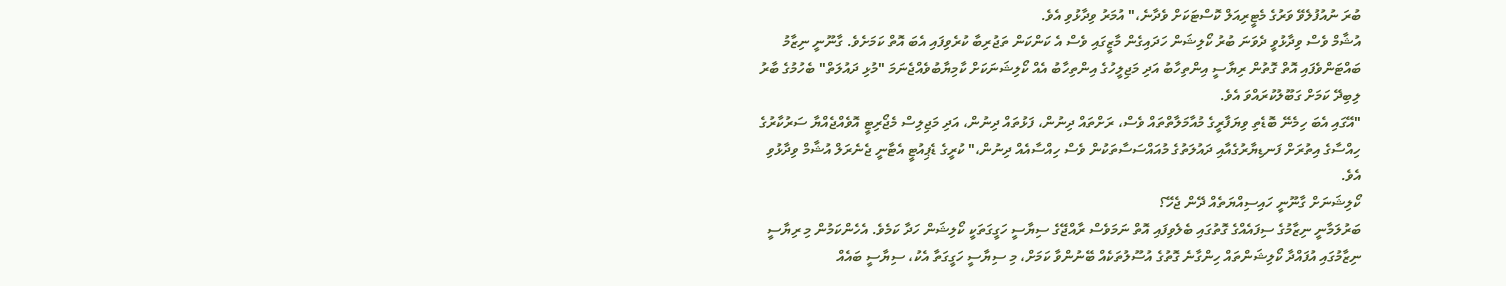ބުރަ ނުއުފުލެވޭ ވަރުގެ މެޓީރިއަލް ކޮސްޓަކަށް ވެދާނެ،" އުމަރު ވިދާޅުވި އެވެ.
އުޝާމް ވެސް ވިދާޅުވީ ދެވަނަ ބުރު ކޯލިޝަން ހަދައިގެން މާޒީގައި ވެސް އެ ކަންކަން ތަޖުރިބާ ކުރެވިފައި އެބަ އޮތް ކަމަށެވެ. ގާނޫނީ ނިޒާމު ބައްޓަންވެފައި އޮތް ގޮތުން ރިޔާސީ އިންތިހާބު އަދި މަޖިލީހުގެ އިންތިހާބު އެއް ކޯލިޝަނަކަށް ކާމިޔާބުވެއްޖެނަމަ "މުޅި ދައުލަތް" ބެހުމުގެ ބާރު ލިބިދޭ ކަމަށް ގަބޫލުކުރައްވަ އެވެ.
"އޭގައި އެބަ ހިމެނޭ ބޮޑެތި ވިޔަފާރީގެ މުއާމަލާތްތައް ވެސް، ރަށްތައް ދިނުން، ފަޅުތައް ދިނުން، އަދި މަޖިލިސް މެޖޯރިޓީ އޮވެއްޖެއްޔާ ސަރުކާރުގެ ހިއްސާގެ އިތުރަށް ފަނޑިޔާރުގެއާއި ދައުލަތުގެ މުއައްސަސާތަކުން ވެސް ހިއްސާއެއް ދިނުން،" ކުރީގެ ޑެޕިއުޓީ އެޓާނީ ޖެނެރަލް އުޝާމް ވިދާޅުވި އެވެ.
ކޯލިޝަނަށް ގާނޫނީ ހައިސިއްޔަތެއް ދޭން ޖެހޭ؟
ބަރުލަމާނީ ނިޒާމުގެ ސިފައެއްގެ ގޮތުގައި ބެލެވިފައި އޮތް ނަމަވެސް ރާއްޖޭގެ ސިޔާސީ ހަގީގަތަކީ ކޯލިޝަން ހަދާ ކަމެވެ. އެހެންކަމުން މި ރިޔާސީ ނިޒާމުގައި އުފައްދާ ކޯލިޝަންތައް ހިންގާނެ ގޮތުގެ އުސޫލުތަކެއް ބޭނުންވާ ކަމަށް، މި ސިޔާސީ ހަގީގަތާ އެކު، ސިޔާސީ ބައެއް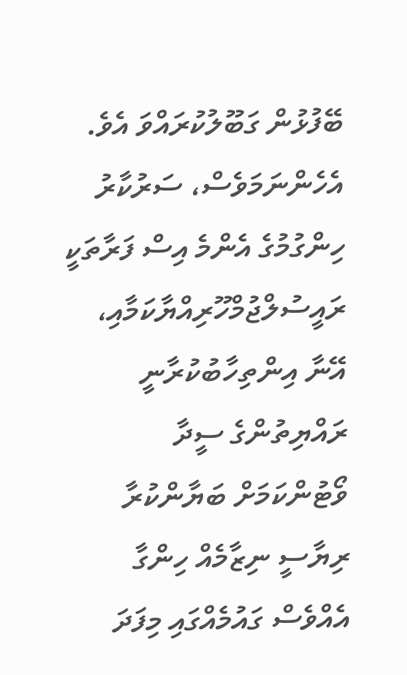ބޭފުޅުން ގަބޫލުކުރައްވަ އެވެ.
އެހެންނަމަވެސް، ސަރުކާރު ހިންގުމުގެ އެންމެ އިސް ފަރާތަކީ ރައީސުލްޖުމްހޫރިއްޔާކަމާއި، އޭނާ އިންތިހާބުކުރާނީ ރައްޔިތުންގެ ސީދާ ވޯޓުންކަމަށް ބަޔާންކުރާ ރިޔާސީ ނިޒާމެއް ހިންގާ އެއްވެސް ގައުމެއްގައި މިފަދަ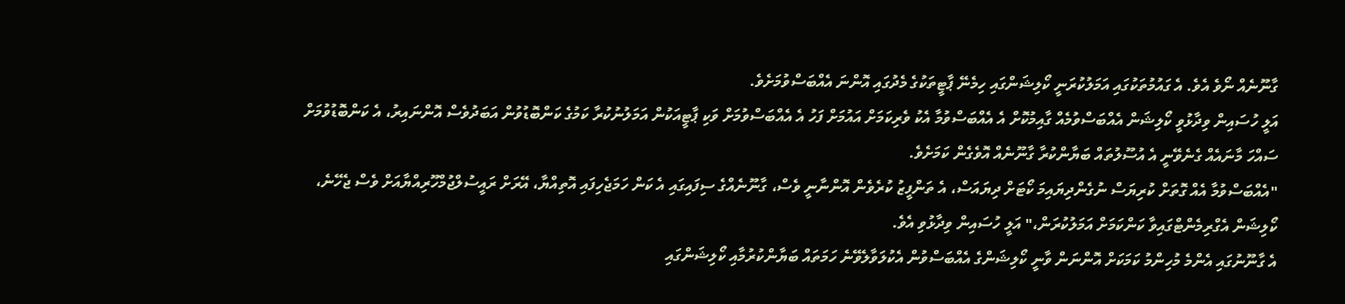ގާނޫނެއް ނޯވެ އެވެ. އެ ގައުމުތަކުގައި އަމަލުކުރަނީ ކޯލިޝަންގައި ހިމެނޭ ޕާޓީތަކުގެ މެދުގައި އޮންނަ އެއްބަސްވުމަށެވެ.
އަލީ ހުސައިން ވިދާޅުވީ ކޯލިޝަން އެއްބަސްވުމެއް ގާއިމުކޮށް އެ އެއްބަސްވުމާ އެކު ވެރިކަމަށް އައުމަށް ފަހު އެ އެއްބަސްވުމަށް ވަކި ޕާޓީއަކުން އަމަލުނުކުރާ ކަމުގެ ކަންބޮޑުވުން އަބަދުވެސް އޮންނައިރު، އެ ކަންބޮޑުވުމަށް ސައްހަ މާނައެއް ގެނެވޭނީ އެ އުސޫލުތައް ބަޔާންކުރާ ގާނޫނެއް އޮވެގެން ކަމަށެވެ.
"އެއްބަސްވުމާ އެއް ގޮތަށް ކުރިޔަސް ނުގެންދިޔައިމަ ކޯޓަށް ދިޔައަސް، އެ ތަންފީޒު ކުރެވެން އޮންނާނީ ވެސް، ގާނޫނެއްގެ ސިފައިގައި އެ ކަން ހަމަޖެހިފައި އޮތިއްޔާ، އޭރަށް ރައީސުލްޖުމްހޫރިއްޔާއަށް ވެސް ޖެހޭނެ، ކޯލިޝަން އެގްރިމެންޓްގައިވާ ކަންކަމަށް އަމަލުކުރަން،" އަލީ ހުސައިން ވިދާޅުވި އެވެ.
އެ ގާނޫނުގައި އެންމެ މުހިންމު ކަމަކަށް އޮންނަން ވާނީ ކޯލިޝަންގެ އެއްބަސްވުން އެކުލަވާލެވޭނެ ހަމަތައް ބަޔާންކުރުމާއި ކޯލިޝަންގައި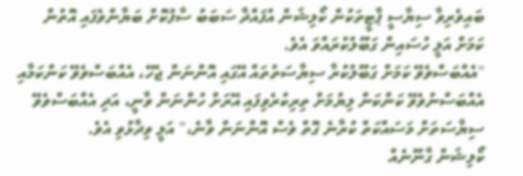ބައިވެރިވާ ސިޔާސީ ޕާޓީތަކުން ކޯލިޝަން އުފައްދާ ސަބަބު ސާފުކޮށް ބަޔާންވެފައި އޮތުން ކަމަށް އަލީ ހުސައިން ގަބޫލުކުރައްވަ އެވެ.
"އެއްބަސްވެވޭ ކަމަށް ގަބޫލުކުރާ ސިޔާސަތުތައް އޭގައި އޮންނަން ޖެހޭ، އެއްބަސްވެވޭ ކަންކަމާއި އެއްބަސްނުވެވޭ ކަންކަން ލިޔުމަށް ތިރިކުރެވިފައި އޭރަށް ހުންނަން ވާނީ، އަދި އެއްބަސްވެވޭ ސިޔާސަތަށް މަސައްކަތް ކުރާނެ ގޮތް ވެސް އޮންނަން ވާނެ،" އަލީ ވިދާޅުވި އެވެ.
ކޯލިޝަން ގާނޫނެއް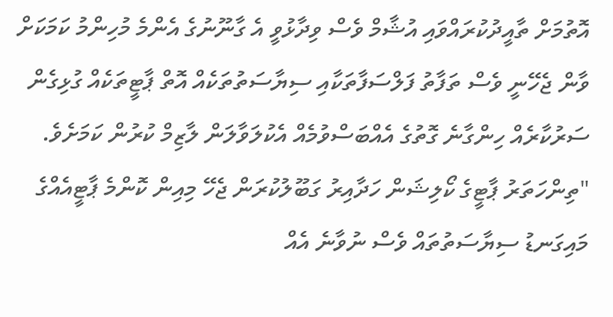އޮތުމަށް ތާއީދުކުރައްވައި އުޝާމް ވެސް ވިދާޅުވީ އެ ގާނޫނުގެ އެންމެ މުހިންމު ކަމަކަށް ވާން ޖެހޭނީ ވެސް ތަފާތު ފަލްސަފާތަކާއި ސިޔާސަތުތަކެއް އޮތް ޕާޓީތަކެއް ގުޅިގެން ސަރުކާރެއް ހިންގާނެ ގޮތުގެ އެއްބަސްވުމެއް އެކުލަވާލަން ލާޒިމް ކުރުން ކަމަށެވެ.
"ތިންހަތަރު ޕާޓީގެ ކޯލިޝަން ހަދާއިރު ގަބޫލުކުރަން ޖެހޭ މިއިން ކޮންމެ ޕާޓީއެއްގެ މައިގަނޑު ސިޔާސަތުތައް ވެސް ނުވާނެ އެއް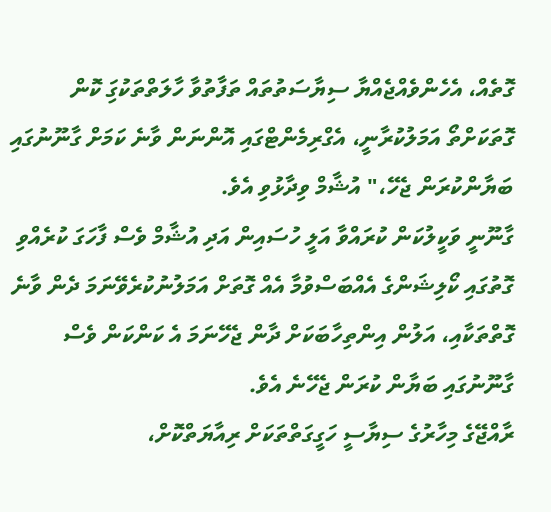ގޮތެއް، އެހެންވެއްޖެއްޔާ ސިޔާސަތުތައް ތަފާތުވާ ހާލަތްތަކުގަި ކޮން ގޮތަކަށްތޯ އަމަލުކުރާނީ، އެގްރިމެންޓްގައި އޮންނަން ވާނެ ކަމަށް ގާނޫނުގައި ބަޔާންކުރަން ޖެހޭ،" އުޝާމް ވިދާޅުވި އެވެ.
ގާނޫނީ ވަކީލުކަން ކުރައްވާ އަލީ ހުސައިން އަދި އުޝާމް ވެސް ފާހަގަ ކުރެއްވި ގޮތުގައި ކޯލިޝަންގެ އެއްބަސްވުމާ އެއް ގޮތަށް އަމަލުނުކުރެވޭނަމަ ދެން ވާނެ ގޮތްތަކާއި، އަލުން އިންތިހާބަކަށް ދާން ޖެހޭނަމަ އެ ކަންކަން ވެސް ގާނޫނުގައި ބަޔާން ކުރަން ޖެހޭނެ އެވެ.
ރާއްޖޭގެ މިހާރުގެ ސިޔާސީ ހަގީގަތްތަކަށް ރިއާޔަތްކޮށް،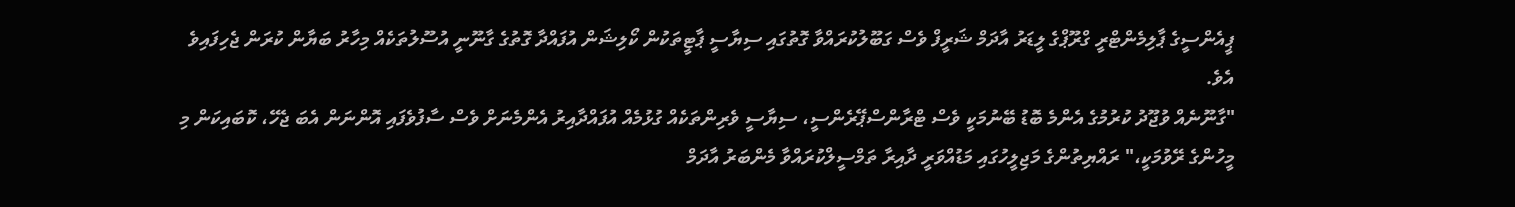ޕީއެންސީގެ ޕާލިމެންޓްރީ ގްރޫޕްގެ ލީޑަރު އާދަމް ޝަރީފް ވެސް ގަބޫލުކުރައްވާ ގޮތުގައި ސިޔާސީ ޕާޓީތަކުން ކޯލިޝަން އުފައްދާ ގޮތުގެ ގާނޫނީ އުސޫލުތަކެއް މިހާރު ބަޔާން ކުރަން ޖެހިފައިވެ އެވެ.
"ގާނޫނެއް ވުޖޫދު ކުރުމުގެ އެންމެ ބޮޑު ބޭނުމަކީ ވެސް ޓްރާންސްޕޭރެންސީ، ސިޔާސީ ވެރިންތަކެއް ގުޅުމެއް އުފައްދާއިރު އެންމެނަށް ވެސް ސާފުވެފައި އޮންނަން އެބަ ޖެހޭ، ކޮބައިކަން މި މީހުންގެ ރޭވުމަކީ،" ރައްޔިތުންގެ މަޖިލީހުގައި މަޑުއްވަރީ ދާއިރާ ތަމްސީލްކުރައްވާ މެންބަރު އާދަމް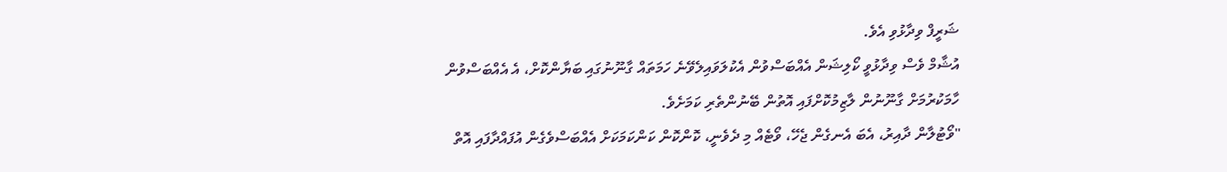ޝަރީފް ވިދާޅުވި އެވެ.
އުޝާމް ވެސް ވިދާޅުވީ ކޯލިޝަން އެއްބަސްވުން އެކުލަވައިލެވޭނެ ހަމަތައް ގާނޫނުގައި ބަޔާންކޮށް، އެ އެއްބަސްވުން ހާމަކުރުމަށް ގާނޫނުން ލާޒިމުކޮށްފައި އޮތުން ބޭނުންތެރި ކަމަށެވެ.
"ވޯޓުލާން ދާއިރު، އެބަ އެނގެން ޖެހޭ، ވޯޓެއް މި ދެވެނީ، ކޮންކޮން ކަންކަމަކަށް އެއްބަސްވެގެން އުފައްދާފައި އޮތް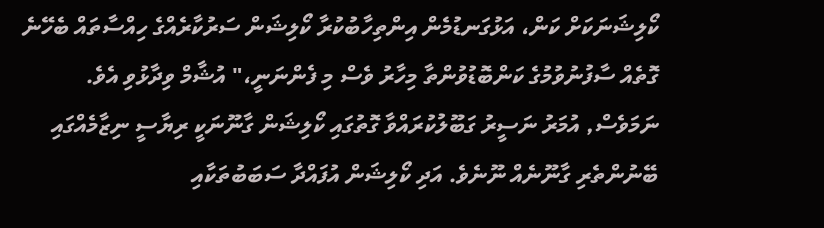ކޯލިޝަނަކަށް ކަން، އަޅުގަނޑުމެން އިންތިހާބުކުރާ ކޯލިޝަން ސަރުކާރެއްގެ ހިއްސާތައް ބެހޭނެ ގޮތެއް ސާފުނުވުމުގެ ކަންބޮޑުވުންތާ މިހާރު ވެސް މި ފެންނަނީ،" އުޝާމް ވިދާޅުވި އެވެ.
ނަމަވެސް, އުމަރު ނަސީރު ގަބޫލުކުރައްވާ ގޮތުގައި ކޯލިޝަން ގާނޫނަކީ ރިޔާސީ ނިޒާމެއްގައި ބޭނުންތެރި ގާނޫނެއް ނޫނެވެ. އަދި ކޯލިޝަން އުފައްދާ ސަބަބުތަކާއި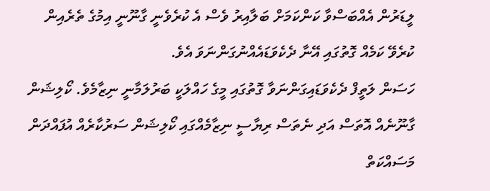ލީޑަރުން އެއްބަސްވާ ކަންކަމަށް ބަލާއިރު ވެސް އެ ކުރެވެނީ ގާނޫނީ އިމުގެ ތެރެއިން ކުރެވޭ ކަމެއް ގޮތުގައި އޭނާ ދެކެވަޑައެއްނުގަންނަވަ އެވެ.
ހަސަން ލަތީފް ދެކެވަޑައިގަންނަވާ ގޮތުގައި މީގެ ހައްލަކީ ބަރުލަމާނީ ނިޒާމެވެ. ކޯލިޝަން ގާނޫނެއް އޮތަސް އަދި ނެތަސް ރިޔާސީ ނިޒާމެއްގައި ކޯލިޝަން ސަރުކާރެއް އުފައްދަން މަސައްކަތް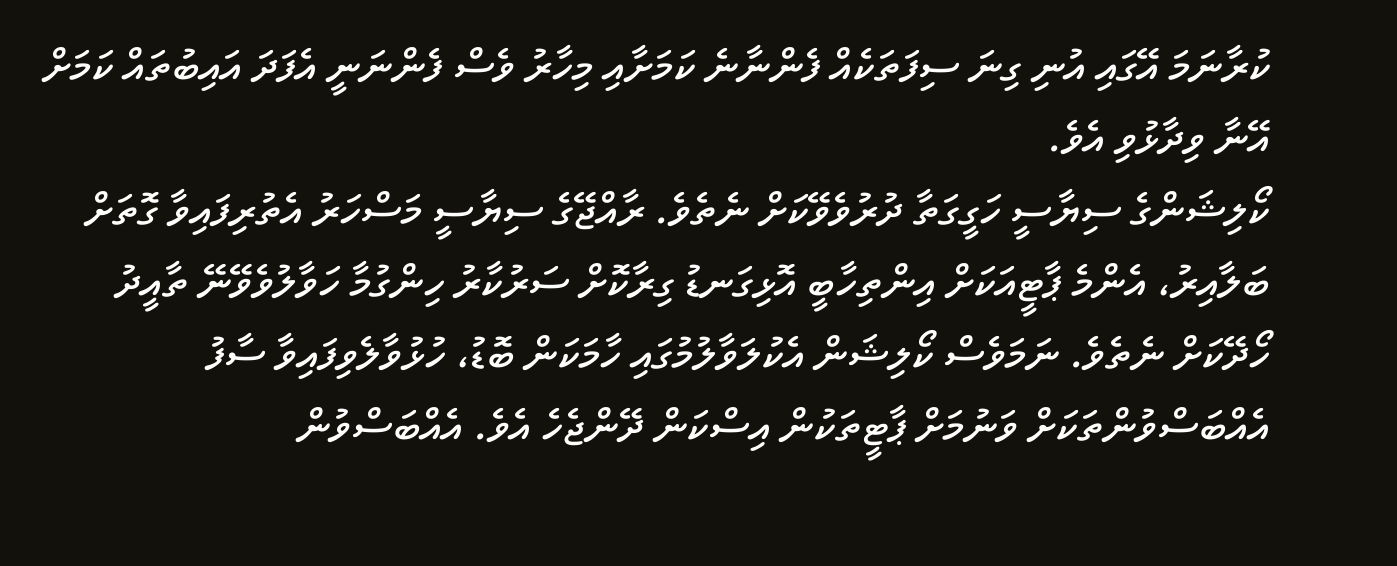ކުރާނަމަ އޭގައި އުނި ގިނަ ސިފަތަކެއް ފެންނާނެ ކަމަށާއި މިހާރު ވެސް ފެންނަނީ އެފަދަ އައިބުތައް ކަމަށް އޭނާ ވިދާޅުވި އެވެ.
ކޯލިޝަންގެ ސިޔާސީ ހަގީގަތާ ދުރުވެވޭކަށް ނެތެވެ. ރާއްޖޭގެ ސިޔާސީ މަސްހަރު އެތުރިފައިވާ ގޮތަށް ބަލާއިރު، އެންމެ ޕާޓީއަކަށް އިންތިހާބީ އޮޅިގަނޑު ގިރާކޮށް ސަރުކާރު ހިންގުމާ ހަވާލުވެވޭނޭ ތާއީދު ހޯދޭކަށް ނެތެވެ. ނަމަވެސް ކޯލިޝަން އެކުލަވާލުމުގައި ހާމަކަން ބޮޑު، ހުޅުވާލެވިފައިވާ ސާފު އެއްބަސްވުންތަކަށް ވަނުމަށް ޕާޓީތަކުން އިސްކަން ދޭންޖެހެ އެވެ. އެއްބަސްވުން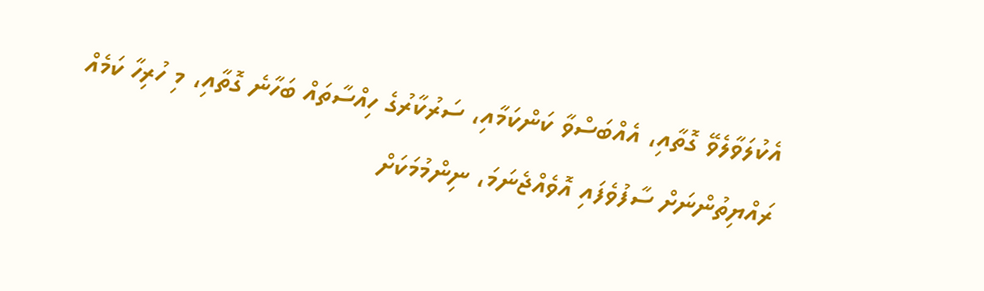އެކުލަވާލެވޭ ގޮތާއި، އެއްބަސްވާ ކަންކަމާއި، ސަރުކާރުގެ ހިއްސާތައް ބަހާނެ ގޮތާއި، މި ހުރިހާ ކަމެއް ރައްޔިތުންނަށް ސާފުވެފައި އޮވެއްޖެނަމަ، ނިންމުމަކަށް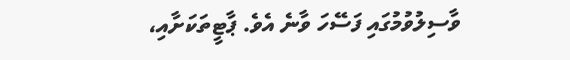ވާސިލުވުމުގައި ފަސޭހަ ވާނެ އެވެ. ޕާޓީތަކަށާއި،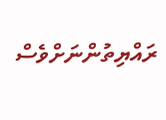ރައްޔިތުންނަށްވެސް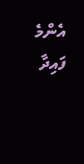އެންމެ ފައިދާ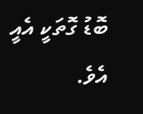ބޮޑު ގޮތަކީ އެއީ އެވެ.